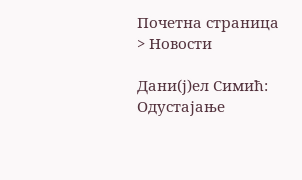Почетна страница > Новости

Дани(ј)ел Симић: Одустајање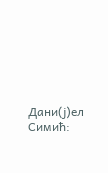Дани(ј)ел Симић: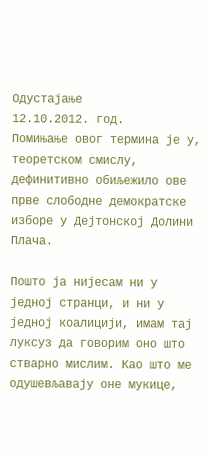Одустајање
12.10.2012. год.
Помињање овог термина је у, теоретском смислу, дефинитивно обиљежило ове прве слободне демократске изборе у Дејтонској Долини Плача.

Пошто ја нијесам ни у једној странци, и ни у једној коалицији, имам тај луксуз да говорим оно што стварно мислим. Као што ме одушевљавају оне мукице,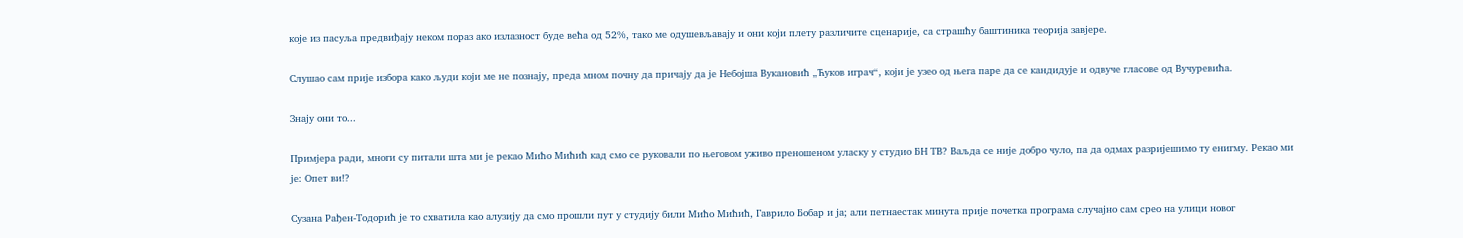које из пасуља предвиђају неком пораз ако излазност буде већа од 52%, тако ме одушевљавају и они који плету различите сценарије, са страшћу баштиника теорија завјере.

Слушао сам прије избора како људи који ме не познају, преда мном почну да причају да је Небојша Вукановић „Ћуков играч“, који је узео од њега паре да се кандидује и одвуче гласове од Вучуревића.

Знају они то...

Примјера ради, многи су питали шта ми је рекао Мићо Мићић кад смо се руковали по његовом уживо преношеном уласку у студио БН ТВ? Ваљда се није добро чуло, па да одмах разријешимо ту енигму. Рекао ми је: Опет ви!?

Сузана Рађен-Тодорић је то схватила као алузију да смо прошли пут у студију били Мићо Мићић, Гаврило Бобар и ја; али петнаестак минута прије почетка програма случајно сам срео на улици новог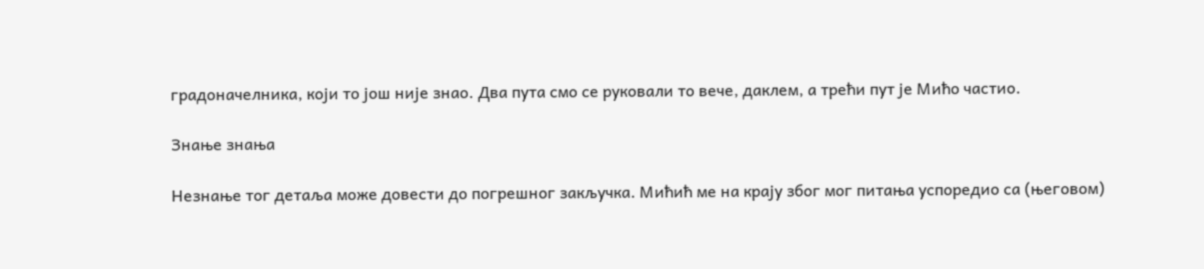градоначелника, који то још није знао. Два пута смо се руковали то вече, даклем, а трећи пут је Мићо частио.

Знање знања

Незнање тог детаља може довести до погрешног закључка. Мићић ме на крају због мог питања успоредио са (његовом)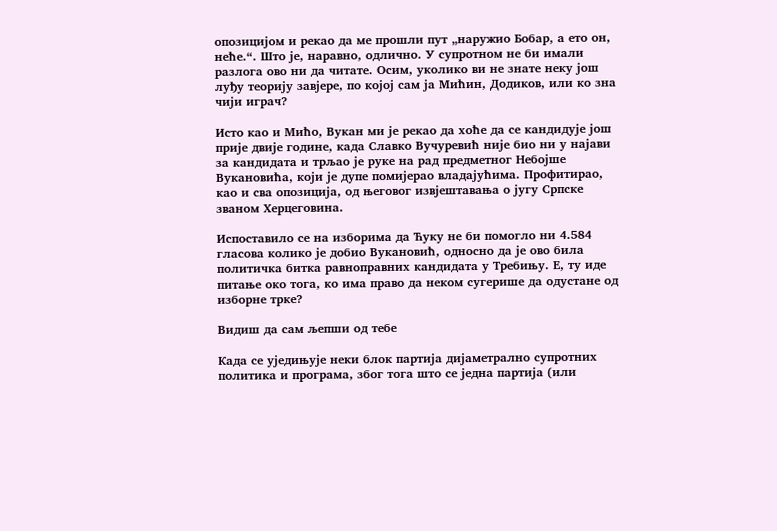опозицијом и рекао да ме прошли пут „наружио Бобар, а ето он, неће.“. Што је, наравно, одлично. У супротном не би имали разлога ово ни да читате. Осим, уколико ви не знате неку још луђу теорију завјере, по којој сам ја Мићин, Додиков, или ко зна чији играч?

Исто као и Мићо, Вукан ми је рекао да хоће да се кандидује још прије двије године, када Славко Вучуревић није био ни у најави за кандидата и трљао је руке на рад предметног Небојше Вукановића, који је дупе помијерао владајућима. Профитирао, као и сва опозиција, од његовог извјештавања о југу Српске званом Херцеговина.

Испоставило се на изборима да Ћуку не би помогло ни 4.584 гласова колико је добио Вукановић, односно да је ово била политичка битка равноправних кандидата у Требињу. Е, ту иде питање око тога, ко има право да неком сугерише да одустане од изборне трке?

Видиш да сам љепши од тебе

Када се уједињује неки блок партија дијаметрално супротних политика и програма, због тога што се једна партија (или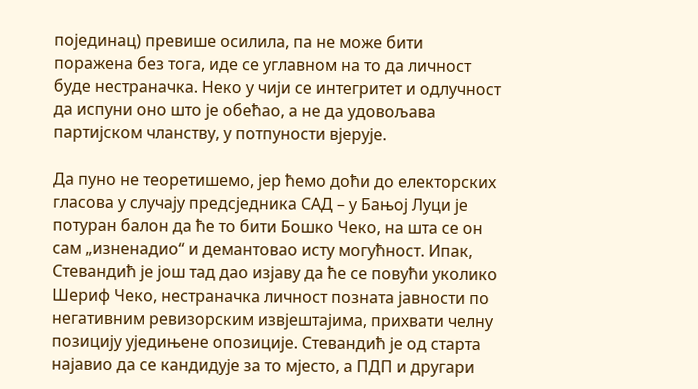појединац) превише осилила, па не може бити поражена без тога, иде се углавном на то да личност буде нестраначка. Неко у чији се интегритет и одлучност да испуни оно што је обећао, а не да удовољава партијском чланству, у потпуности вјерује.

Да пуно не теоретишемо, јер ћемо доћи до електорских гласова у случају предсједника САД – у Бањој Луци је потуран балон да ће то бити Бошко Чеко, на шта се он сам „изненадио“ и демантовао исту могућност. Ипак, Стевандић је још тад дао изјаву да ће се повући уколико Шериф Чеко, нестраначка личност позната јавности по негативним ревизорским извјештајима, прихвати челну позицију уједињене опозиције. Стевандић је од старта најавио да се кандидује за то мјесто, а ПДП и другари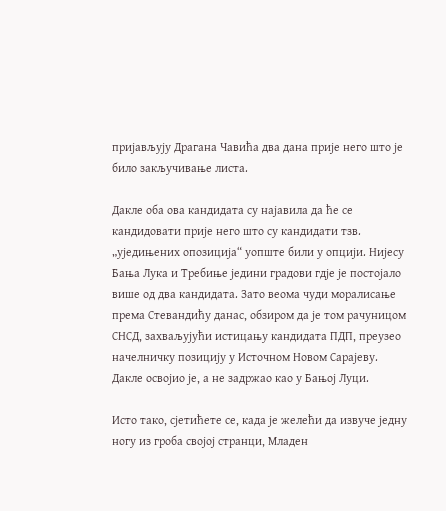пријављују Драгана Чавића два дана прије него што је било закључивање листа.

Дакле оба ова кандидата су најавила да ће се кандидовати прије него што су кандидати тзв. „уједињених опозиција“ уопште били у опцији. Нијесу Бања Лука и Требиње једини градови гдје је постојало више од два кандидата. Зато веома чуди моралисање према Стевандићу данас, обзиром да је том рачуницом СНСД, захваљујући истицању кандидата ПДП, преузео начелничку позицију у Источном Новом Сарајеву. Дакле освојио је, а не задржао као у Бањој Луци.

Исто тако, сјетићете се, када је желећи да извуче једну ногу из гроба својој странци, Младен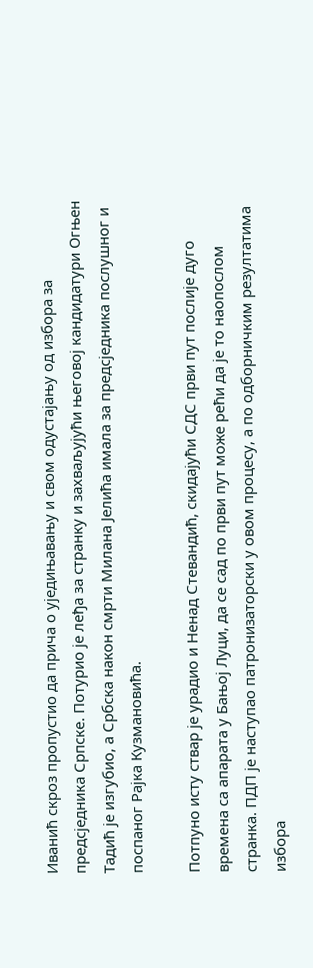Иванић скроз пропустио да прича о уједињавању и свом одустајању од избора за предсједника Српске. Потурио је леђа за странку и захваљујући његовој кандидатури Огњен Тадић је изгубио, а Србска након смрти Милана Јелића имала за предсједника послушног и поспаног Рајка Кузмановића.

Потпуно исту ствар је урадио и Ненад Стевандић, скидајући СДС први пут послије дуго времена са апарата у Бањој Луци, да се сад по први пут може рећи да је то наопослом странка. ПДП је наступао патронизаторски у овом процесу, а по одборничким резултатима избора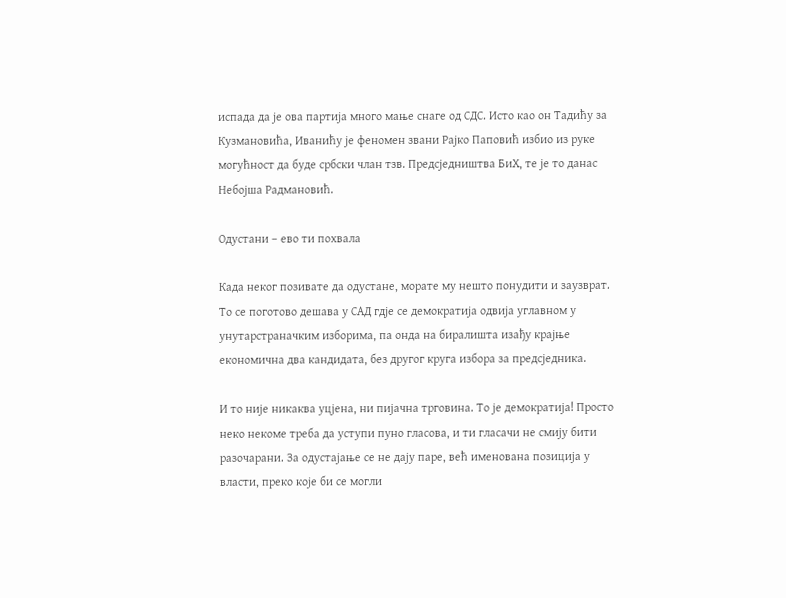испада да је ова партија много мање снаге од СДС. Исто као он Тадићу за Кузмановића, Иванићу је феномен звани Рајко Паповић избио из руке могућност да буде србски члан тзв. Предсједништва БиХ, те је то данас Небојша Радмановић.

Одустани – ево ти похвала

Када неког позивате да одустане, морате му нешто понудити и заузврат. То се поготово дешава у САД гдје се демократија одвија углавном у унутарстраначким изборима, па онда на биралишта изађу крајње економична два кандидата, без другог круга избора за предсједника.

И то није никаква уцјена, ни пијачна трговина. То је демократија! Просто неко некоме треба да уступи пуно гласова, и ти гласачи не смију бити разочарани. За одустајање се не дају паре, већ именована позиција у власти, преко које би се могли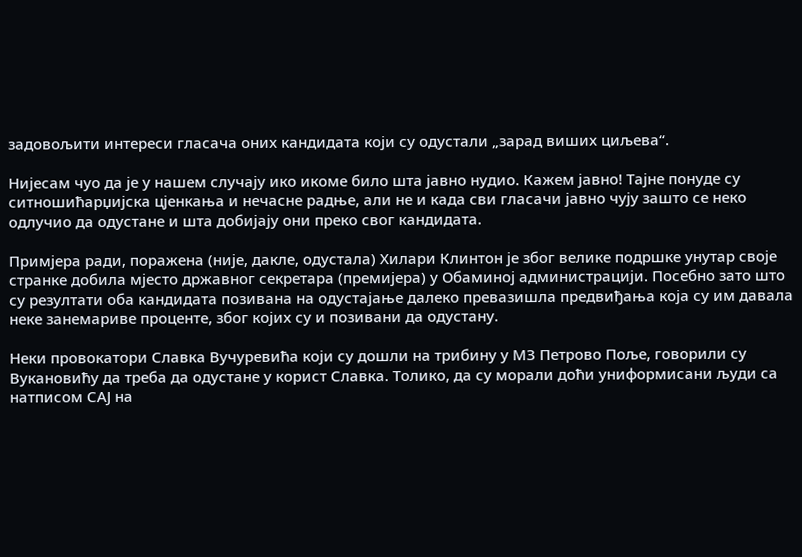задовољити интереси гласача оних кандидата који су одустали „зарад виших циљева“.

Нијесам чуо да је у нашем случају ико икоме било шта јавно нудио. Кажем јавно! Тајне понуде су ситношићарџијска цјенкања и нечасне радње, али не и када сви гласачи јавно чују зашто се неко одлучио да одустане и шта добијају они преко свог кандидата.

Примјера ради, поражена (није, дакле, одустала) Хилари Клинтон је због велике подршке унутар своје странке добила мјесто државног секретара (премијера) у Обаминој администрацији. Посебно зато што су резултати оба кандидата позивана на одустајање далеко превазишла предвиђања која су им давала неке занемариве проценте, због којих су и позивани да одустану.

Неки провокатори Славка Вучуревића који су дошли на трибину у МЗ Петрово Поље, говорили су Вукановићу да треба да одустане у корист Славка. Толико, да су морали доћи униформисани људи са натписом САЈ на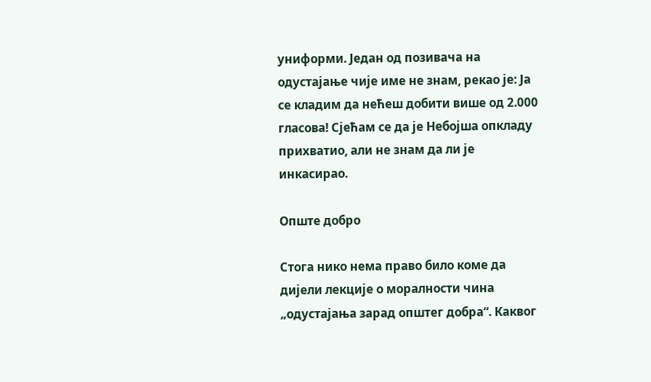униформи. Један од позивача на одустајање чије име не знам, рекао је: Ја се кладим да нећеш добити више од 2.000 гласова! Сјећам се да је Небојша опкладу прихватио, али не знам да ли је инкасирао.

Опште добро

Стога нико нема право било коме да дијели лекције о моралности чина „одустајања зарад општег добра“. Каквог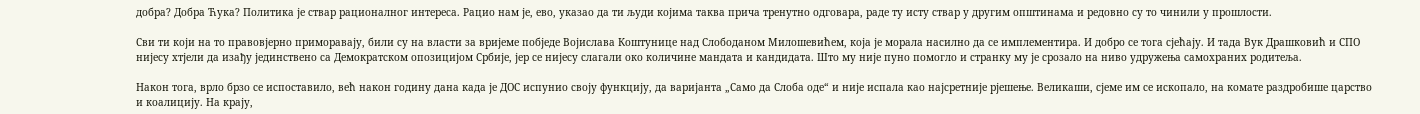добра? Добра Ћука? Политика је ствар рационалног интереса. Рацио нам је, ево, указао да ти људи којима таква прича тренутно одговара, раде ту исту ствар у другим општинама и редовно су то чинили у прошлости.

Сви ти који на то правовјерно приморавају, били су на власти за вријеме побједе Војислава Коштунице над Слободаном Милошевићем, која је морала насилно да се имплементира. И добро се тога сјећају. И тада Вук Драшковић и СПО нијесу хтјели да изађу јединствено са Демократском опозицијом Србије, јер се нијесу слагали око количине мандата и кандидата. Што му није пуно помогло и странку му је срозало на ниво удружења самохраних родитеља.

Након тога, врло брзо се испоставило, већ након годину дана када је ДОС испунио своју функцију, да варијанта „Само да Слоба оде“ и није испала као најсретније рјешење. Великаши, сјеме им се ископало, на комате раздробише царство и коалицију. На крају,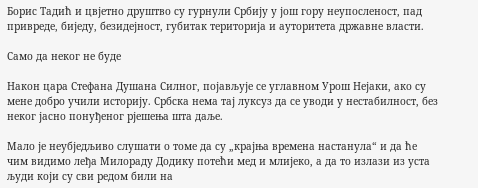Борис Тадић и цвјетно друштво су гурнули Србију у још гору неупосленост, пад привреде, биједу, безидејност, губитак територија и ауторитета државне власти.

Само да неког не буде

Након цара Стефана Душана Силног, појављује се углавном Урош Нејаки, ако су мене добро учили историју. Србска нема тај луксуз да се уводи у нестабилност, без неког јасно понуђеног рјешења шта даље.

Мало је неубједљиво слушати о томе да су „крајња времена настанула“ и да ће чим видимо леђа Милораду Додику потећи мед и млијеко, а да то излази из уста људи који су сви редом били на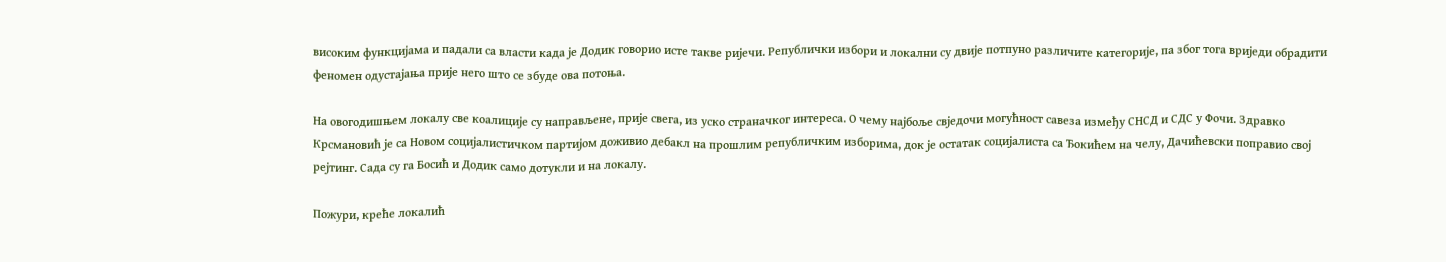високим функцијама и падали са власти када је Додик говорио исте такве ријечи. Републички избори и локални су двије потпуно различите категорије, па због тога вриједи обрадити феномен одустајања прије него што се збуде ова потоња.

На овогодишњем локалу све коалиције су направљене, прије свега, из уско страначког интереса. О чему најбоље свједочи могућност савеза између СНСД и СДС у Фочи. Здравко Крсмановић је са Новом социјалистичком партијом доживио дебакл на прошлим републичким изборима, док је остатак социјалиста са Ђокићем на челу, Дачићевски поправио свој рејтинг. Сада су га Босић и Додик само дотукли и на локалу.

Пожури, креће локалић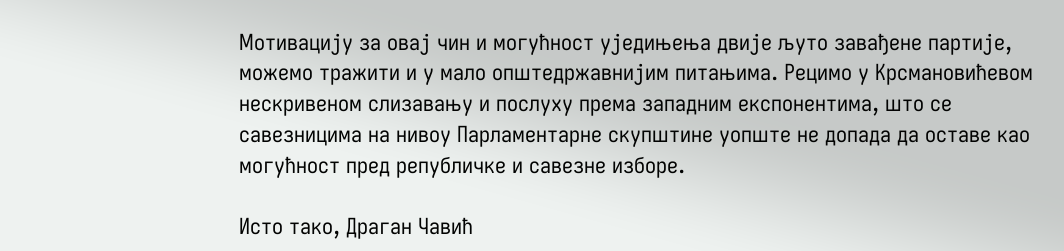Мотивацију за овај чин и могућност уједињења двије љуто завађене партије, можемо тражити и у мало општедржавнијим питањима. Рецимо у Крсмановићевом нескривеном слизавању и послуху према западним експонентима, што се савезницима на нивоу Парламентарне скупштине уопште не допада да оставе као могућност пред републичке и савезне изборе.

Исто тако, Драган Чавић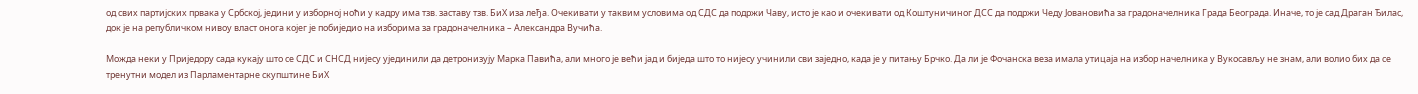од свих партијских првака у Србској, једини у изборној ноћи у кадру има тзв. заставу тзв. БиХ иза леђа. Очекивати у таквим условима од СДС да подржи Чаву, исто је као и очекивати од Коштуничиног ДСС да подржи Чеду Јовановића за градоначелника Града Београда. Иначе, то је сад Драган Ђилас, док је на републичком нивоу власт онога којег је побиједио на изборима за градоначелника – Александра Вучића.

Можда неки у Приједору сада кукају што се СДС и СНСД нијесу ујединили да детронизују Марка Павића, али много је већи јад и биједа што то нијесу учинили сви заједно, када је у питању Брчко. Да ли је Фочанска веза имала утицаја на избор начелника у Вукосављу не знам, али волио бих да се тренутни модел из Парламентарне скупштине БиХ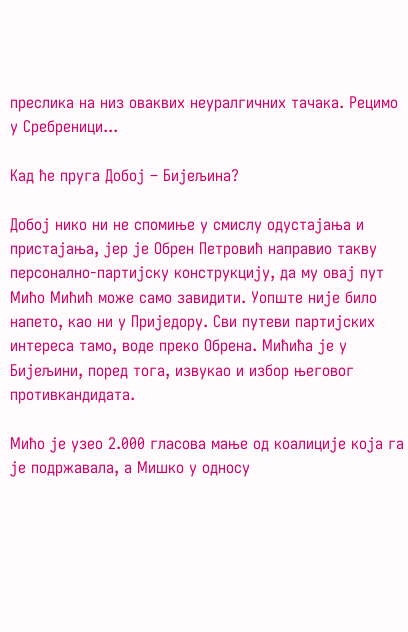преслика на низ оваквих неуралгичних тачака. Рецимо у Сребреници...

Кад ће пруга Добој – Бијељина?

Добој нико ни не спомиње у смислу одустајања и пристајања, јер је Обрен Петровић направио такву персонално-партијску конструкцију, да му овај пут Мићо Мићић може само завидити. Уопште није било напето, као ни у Приједору. Сви путеви партијских интереса тамо, воде преко Обрена. Мићића је у Бијељини, поред тога, извукао и избор његовог противкандидата.

Мићо је узео 2.000 гласова мање од коалиције која га је подржавала, а Мишко у односу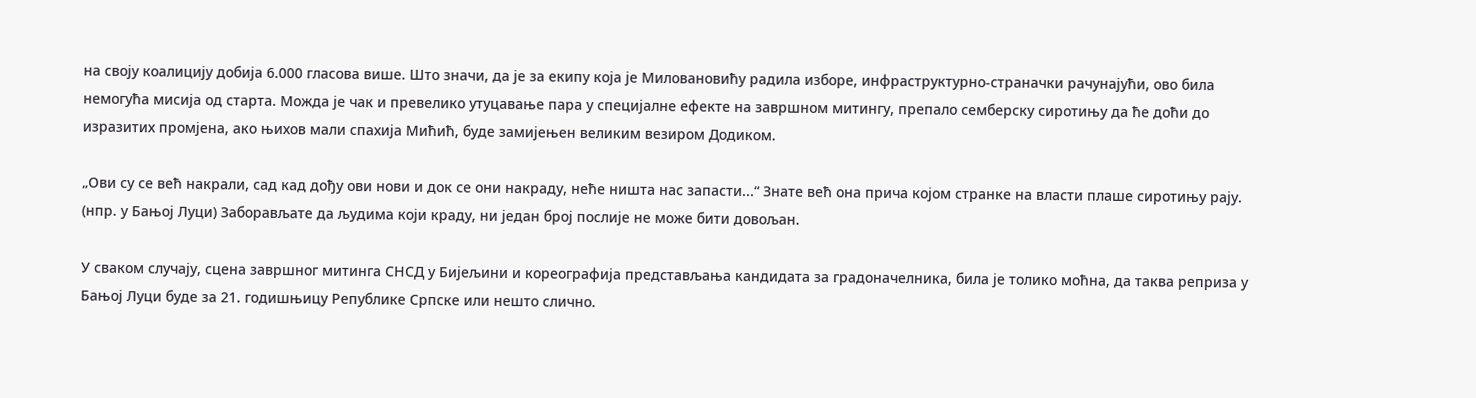на своју коалицију добија 6.000 гласова више. Што значи, да је за екипу која је Миловановићу радила изборе, инфраструктурно-страначки рачунајући, ово била немогућа мисија од старта. Можда је чак и превелико утуцавање пара у специјалне ефекте на завршном митингу, препало семберску сиротињу да ће доћи до изразитих промјена, ако њихов мали спахија Мићић, буде замијењен великим везиром Додиком.

„Ови су се већ накрали, сад кад дођу ови нови и док се они накраду, неће ништа нас запасти...“ Знате већ она прича којом странке на власти плаше сиротињу рају. (нпр. у Бањој Луци) Заборављате да људима који краду, ни један број послије не може бити довољан.

У сваком случају, сцена завршног митинга СНСД у Бијељини и кореографија представљања кандидата за градоначелника, била је толико моћна, да таква реприза у Бањој Луци буде за 21. годишњицу Републике Српске или нешто слично.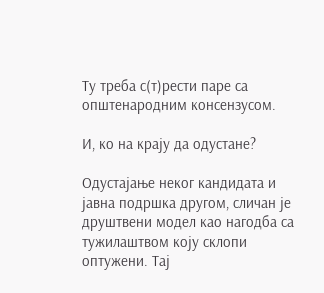Ту треба с(т)рести паре са општенародним консензусом.

И, ко на крају да одустане?

Одустајање неког кандидата и јавна подршка другом, сличан је друштвени модел као нагодба са тужилаштвом коју склопи оптужени. Тај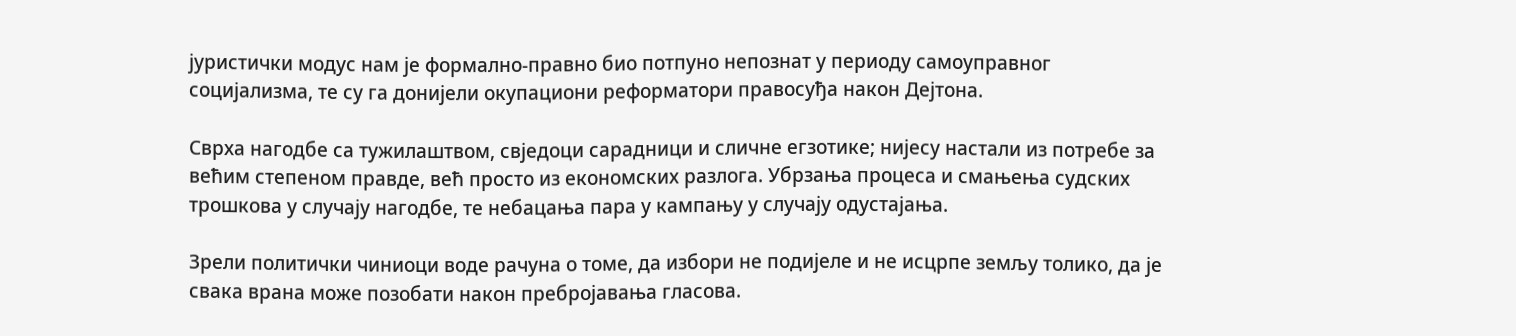јуристички модус нам је формално-правно био потпуно непознат у периоду самоуправног социјализма, те су га донијели окупациони реформатори правосуђа након Дејтона.

Сврха нагодбе са тужилаштвом, свједоци сарадници и сличне егзотике; нијесу настали из потребе за већим степеном правде, већ просто из економских разлога. Убрзања процеса и смањења судских трошкова у случају нагодбе, те небацања пара у кампању у случају одустајања.

Зрели политички чиниоци воде рачуна о томе, да избори не подијеле и не исцрпе земљу толико, да је свака врана може позобати након пребројавања гласова.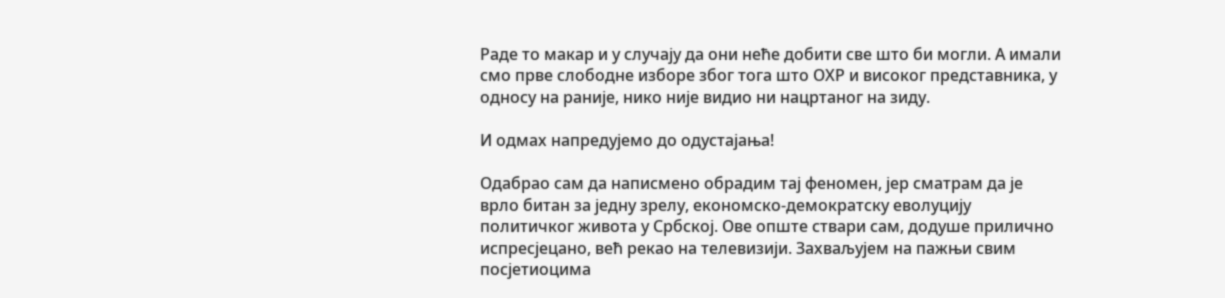Раде то макар и у случају да они неће добити све што би могли. А имали смо прве слободне изборе због тога што ОХР и високог представника, у односу на раније, нико није видио ни нацртаног на зиду.

И одмах напредујемо до одустајања!

Одабрао сам да написмено обрадим тај феномен, јер сматрам да је врло битан за једну зрелу, економско-демократску еволуцију политичког живота у Србској. Ове опште ствари сам, додуше прилично испресјецано, већ рекао на телевизији. Захваљујем на пажњи свим посјетиоцима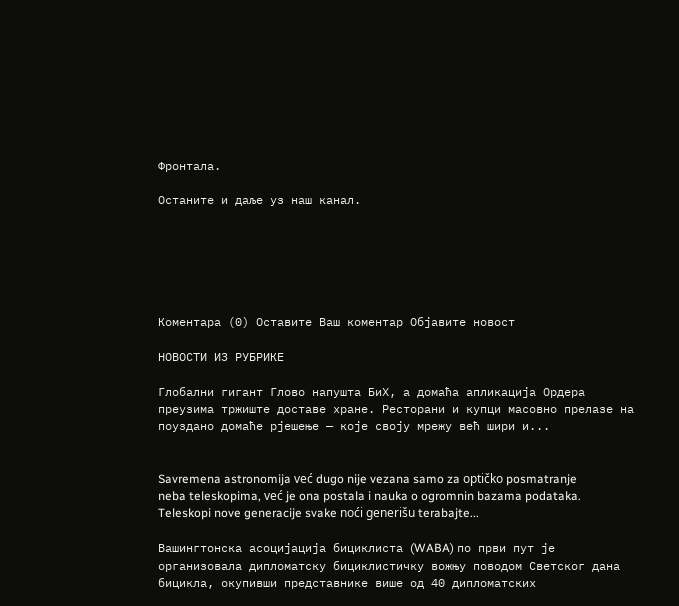Фронтала.

Останите и даље уз наш канал.






Коментара (0) Оставите Ваш коментар Објавите новост

НОВОСТИ ИЗ РУБРИКЕ

Глобални гигант Глово напушта БиХ, а домаћа апликација Ордера преузима тржиште доставе хране. Ресторани и купци масовно прелазе на поуздано домаће рјешење — које своју мрежу већ шири и...


Savremena astronomija već dugo nije vezana samo za optičko posmatranje neba teleskopima, već je ona postala i nauka o ogromnin bazama podataka. Teleskopi nove generacije svake noći generišu terabajte...

Вашингтонска асоцијација бициклиста (WABA) по први пут је организовала дипломатску бициклистичку вожњу поводом Светског дана бицикла, окупивши представнике више од 40 дипломатских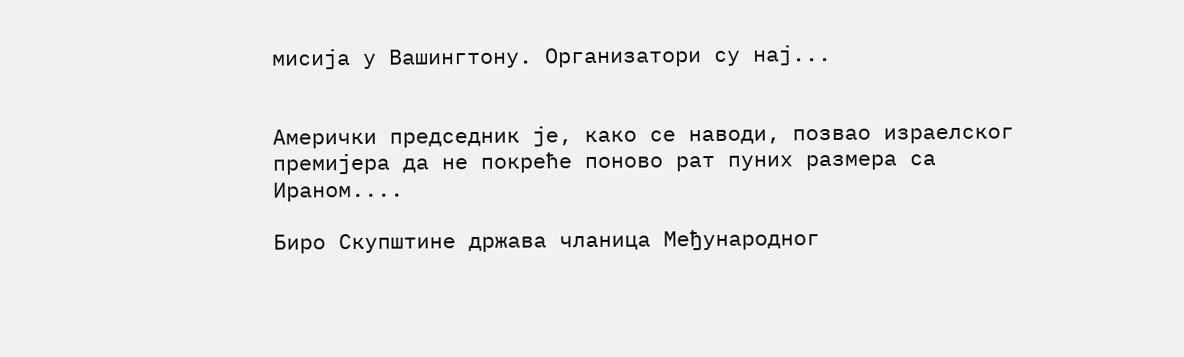мисија у Вашингтону. Организатори су нај...


Амерички председник је, како се наводи, позвао израелског премијера да не покреће поново рат пуних размера са Ираном....

Биро Скупштине држава чланица Међународног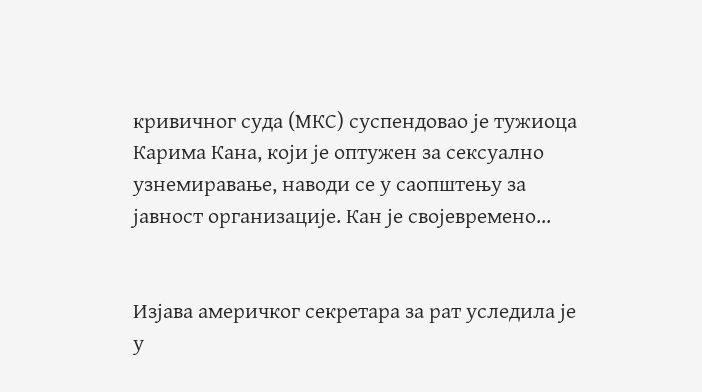кривичног суда (МКС) суспендовао је тужиоца Карима Кана, који је оптужен за сексуално узнемиравање, наводи се у саопштењу за јавност организације. Кан је својевремено...


Изјава америчког секретара за рат уследила је у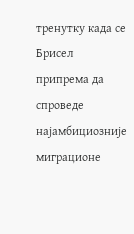тренутку када се Брисел припрема да спроведе најамбициозније миграционе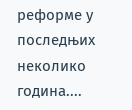реформе у последњих неколико година....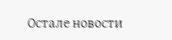Остале новости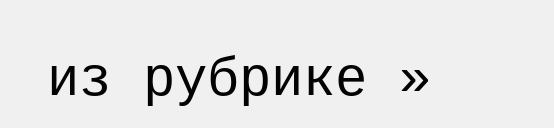из рубрике »